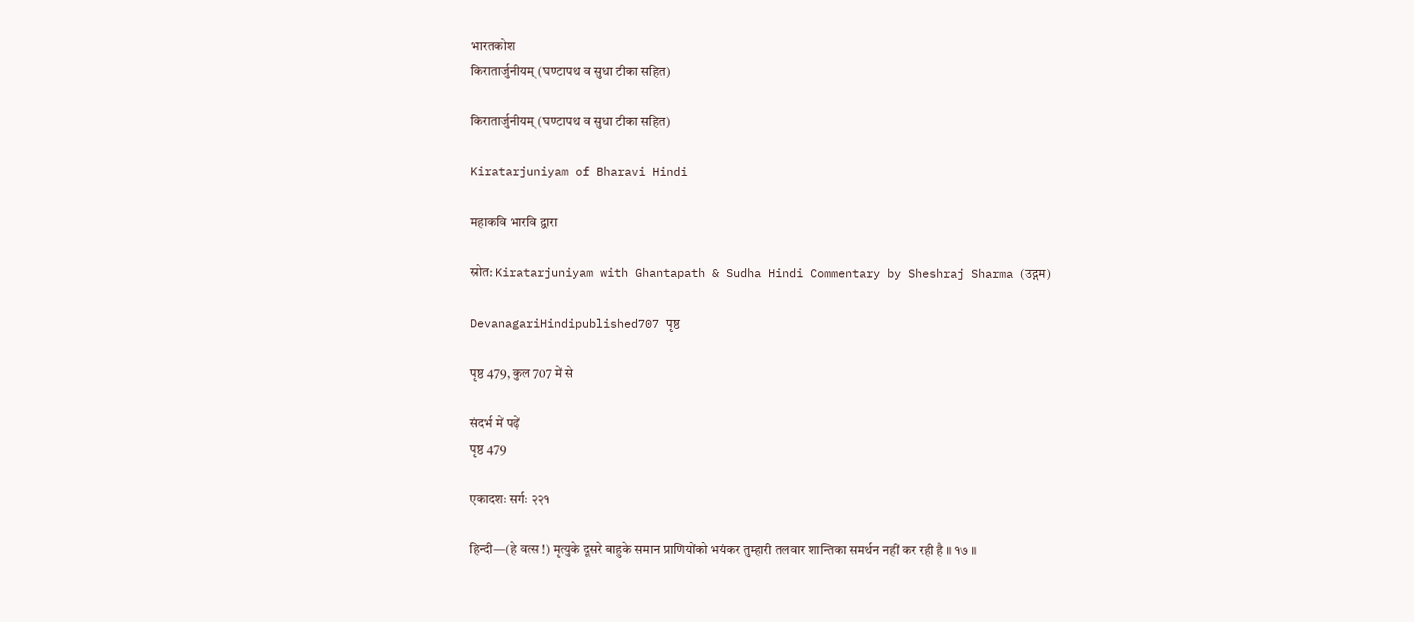भारतकोश
किरातार्जुनीयम् (घण्टापथ व सुधा टीका सहित)

किरातार्जुनीयम् (घण्टापथ व सुधा टीका सहित)

Kiratarjuniyam of Bharavi Hindi

महाकवि भारवि द्वारा

स्रोत: Kiratarjuniyam with Ghantapath & Sudha Hindi Commentary by Sheshraj Sharma (उद्गम)

DevanagariHindipublished707 पृष्ठ

पृष्ठ 479, कुल 707 में से

संदर्भ में पढ़ें
पृष्ठ 479

एकादशः सर्गः २२१

हिन्दी—(हे वत्स !) मृत्युके दूसरे बाहुके समान प्राणियोंको भयंकर तुम्हारी तलवार शान्तिका समर्थन नहीं कर रही है ॥ १७ ॥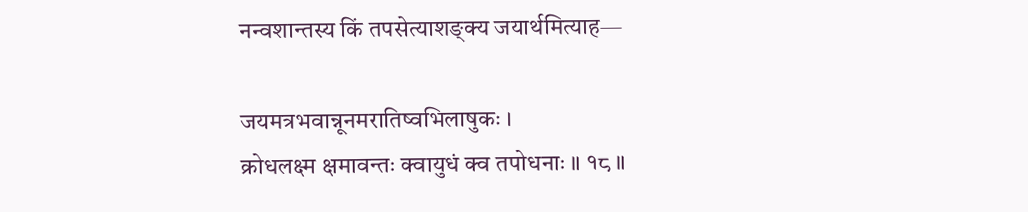नन्वशान्तस्य किं तपसेत्याशङ्क्य जयार्थमित्याह—

जयमत्रभवान्नूनमरातिष्वभिलाषुकः ।
क्रोधलक्ष्म क्षमावन्तः क्वायुधं क्व तपोधनाः ॥ १८ ॥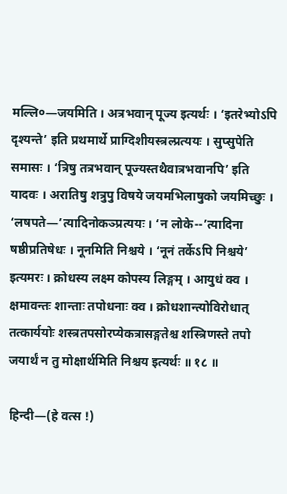मल्लि०—जयमिति । अत्रभवान् पूज्य इत्यर्थः । ‘इतरेभ्योऽपि दृश्यन्ते’ इति प्रथमार्थे प्राग्दिशीयस्त्रल्प्रत्ययः । सुप्सुपेति समासः । ‘त्रिषु तत्रभवान् पूज्यस्तथैवात्रभवानपि’ इति यादवः । अरातिषु शत्रुपु विषये जयमभिलाषुको जयमिच्छुः । ‘लषपते—’त्यादिनोकञ्प्रत्ययः । ‘न लोके--’त्यादिना षष्ठीप्रतिषेधः । नूनमिति निश्चये । ‘नूनं तर्केऽपि निश्चये’ इत्यमरः । क्रोधस्य लक्ष्म कोपस्य लिङ्गम् । आयुधं क्व । क्षमावन्तः शान्ताः तपोधनाः क्व । क्रोधशान्त्योविरोधात् तत्कार्ययोः शस्त्रतपसोरप्येकत्रासङ्गतेश्च शस्त्रिणस्ते तपो जयार्थं न तु मोक्षार्थमिति निश्चय इत्यर्थः ॥ १८ ॥

हिन्दी—(हे वत्स !)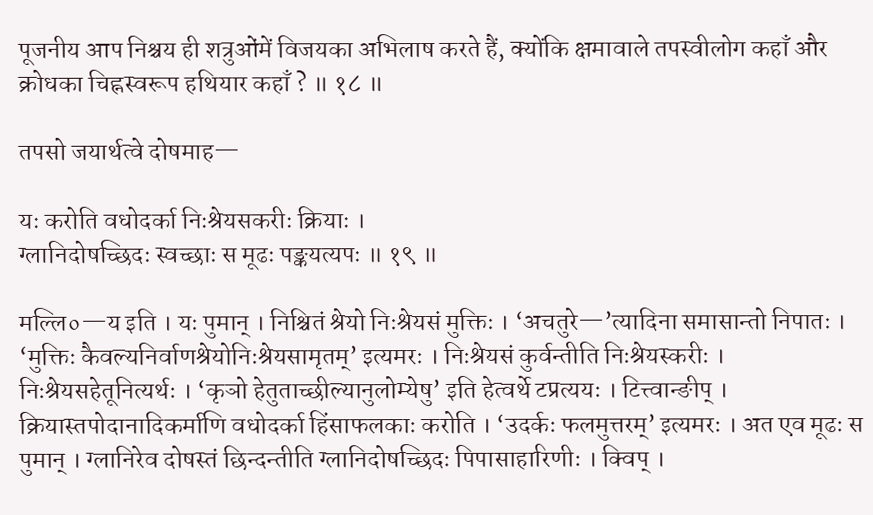पूजनीय आप निश्चय ही शत्रुओंमें विजयका अभिलाष करते हैं, क्योंकि क्षमावाले तपस्वीलोग कहाँ और क्रोधका चिह्नस्वरूप हथियार कहाँ ? ॥ १८ ॥

तपसो जयार्थत्वे दोषमाह—

यः करोति वधोदर्का निःश्रेयसकरीः क्रियाः ।
ग्लानिदोषच्छिदः स्वच्छाः स मूढः पङ्कयत्यपः ॥ १९ ॥

मल्लि०—य इति । यः पुमान् । निश्चितं श्रेयो निःश्रेयसं मुक्तिः । ‘अचतुरे—’त्यादिना समासान्तो निपातः । ‘मुक्तिः कैवल्यनिर्वाणश्रेयोनिःश्रेयसामृतम्’ इत्यमरः । निःश्रेयसं कुर्वन्तीति निःश्रेयस्करीः । निःश्रेयसहेतूनित्यर्थः । ‘कृञो हेतुताच्छील्यानुलोम्येषु’ इति हेत्वर्थे टप्रत्ययः । टित्त्वान्ङीप् । क्रियास्तपोदानादिकर्माणि वधोदर्का हिंसाफलकाः करोति । ‘उदर्कः फलमुत्तरम्’ इत्यमरः । अत एव मूढः स पुमान् । ग्लानिरेव दोषस्तं छिन्दन्तीति ग्लानिदोषच्छिदः पिपासाहारिणीः । क्विप् ।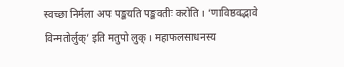स्वच्छा निर्मला अपः पङ्कयति पङ्कवतीः करोति । ‘णाविष्ठवद्भावे विन्मतोर्लुक्’ इति मतुपो लुक् । महाफलसाधनस्य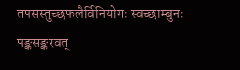तपसस्तुच्छफलैर्विनियोगः स्वच्छाम्बुनः पङ्कसङ्करवत्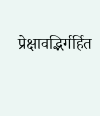प्रेक्षावद्भिर्गर्हित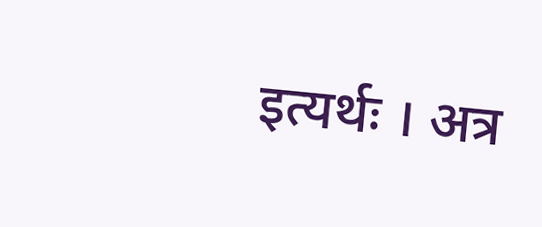इत्यर्थः । अत्र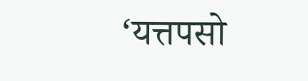‘यत्तपसो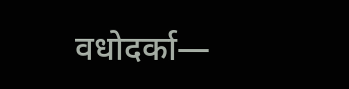वधोदर्का—